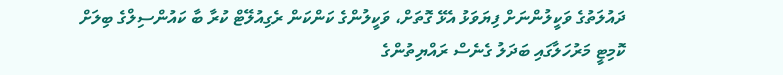ދައުލަތުގެ ވަކީލުންނަށް ފިޔަވަޅު އެޅޭ ގޮތަށް، ވަކީލުންގެ ކަންކަން ރެގިއުލޭޓް ކުރާ ބާ ކައުންސިލްގެ ބިލަށް ކޮމިޓީ މަރުހަލާގައި ބަދަލު ގެނެސް ރައްޔިތުންގެ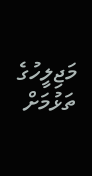މަޖިލީހުގެ ތަޅުމަށް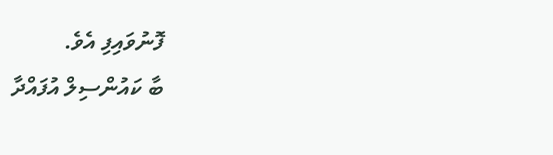ފޮނުވައިފި އެވެ.
ބާ ކައުންސިލް އުފައްދާ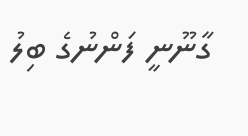ގާނޫނީ ފަންނުގެ ބިލު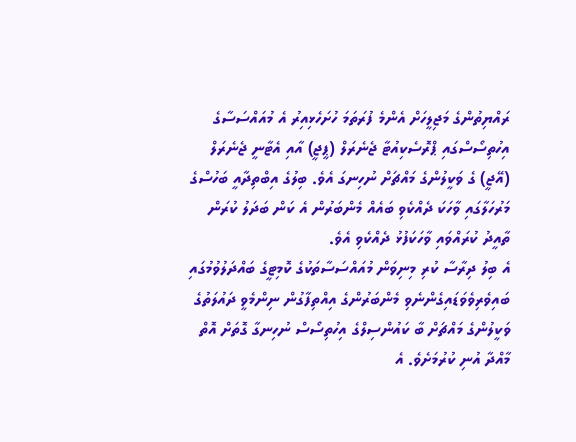ރައްޔިތުންގެ މަޖިލީހަށް އެންމެ ފުރަތަމަ ހުށަހެޅިއިރު އެ މުއައްސަސާގެ އިހުތިސޯސްގައި ޕްރޮސެކިއުޓާ ޖެނެރަލް (ޕީޖީ) އާއި އެޓާނީ ޖެނެރަލް (އޭޖީ) ގެ ވަކީލުންގެ މައްޗަށް ނުހިނގަ އެވެ. ބިލުގެ އިބްތިދާއީ ބަހުސްގެ މަރުހަލާގައި ވާހަކަ ދެއްކެވި ބައެއް މެންބަރުން އެ ކަން ބަދަލު ކުރަން ތާއީދު ކުރައްވައި ވާހަކަފުޅު ދެއްކެވި އެވެ.
އެ ބިލު ދިރާސާ ކުރި މިނިވަން މުއައްސަސާތަކުގެ ކޮމިޓީގެ ބައްދަލުވުމުގައި ބައިވެރިވެވަޑައިގެންނެވި މެންބަރުންގެ އިއްތިފާގުން ނިންމެވީ ދައުލަތުގެ ވަކީލުންގެ މައްޗަށް ބާ ކައުންސިލްގެ އިހުތިސޯސް ނުހިނގާ ގޮތަށް އޮތް މާއްދާ އުނި ކުރުމަށެވެ. އެ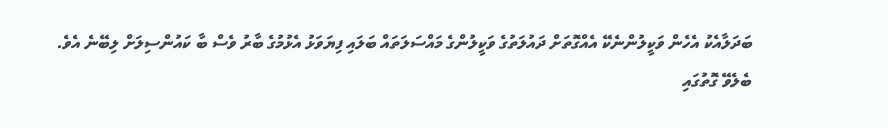ބަދަލާއެކު އެހެން ވަކީލުންނެކޭ އެއްގޮތަށް ދައުލަތުގެ ވަކީލުންގެ މައްސަލަތައް ބަލައި ފިޔަވަޅު އެޅުމުގެ ބާރު ވެސް ބާ ކައުންސިލަށް ލިބޭނެ އެވެ.
ބެލެވޭ ގޮތުގައި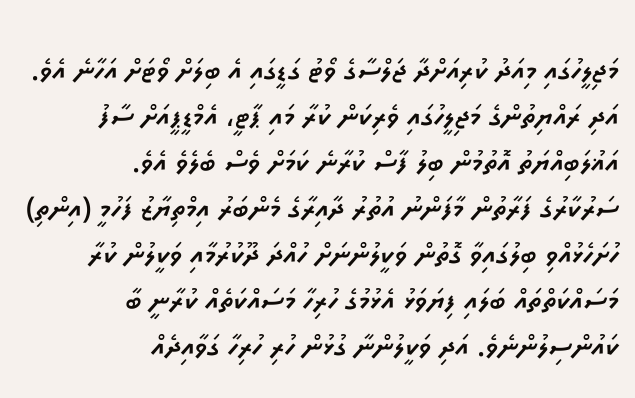މަޖިލީހުގައި މިއަދު ކުރިއަށްދާ ޖަލްސާގެ ވޯޓު ގަޑީގައި އެ ބިލަށް ވޯޓަށް އަހާނެ އެވެ. އަދި ރައްޔިތުންގެ މަޖިލީހުގައި ވެރިކަން ކުރާ މައި ޕާޓީ، އެމްޑީޕީއަށް ސާފު އަޣުލަބިއްޔަތު އޮތުމުން ބިލު ފާސް ކުރާނެ ކަމަށް ވެސް ބެލެވެ އެވެ.
ސަރުކާރުގެ ފަރާތުން މާފަންނު އުތުރު ދާއިރާގެ މެންބަރު އިމްތިޔާޒު ފަހުމީ (އިންތި) ހުށަހެޅުއްވި ބިލުގައިވާ ގޮތުން ވަކީލުންނަށް ހުއްދަ ދޫކުރުމާއި ވަކީލުން ކުރާ މަސައްކަތްތައް ބަލައި ފިޔަވަޅު އެޅުމުގެ ހުރިހާ މަސައްކަތެއް ކުރާނީ ބާ ކައުންސިލުންނެވެ. އަދި ވަކީލުންނާ ގުޅުން ހުރި ހުރިހާ ގަވާއިދެއް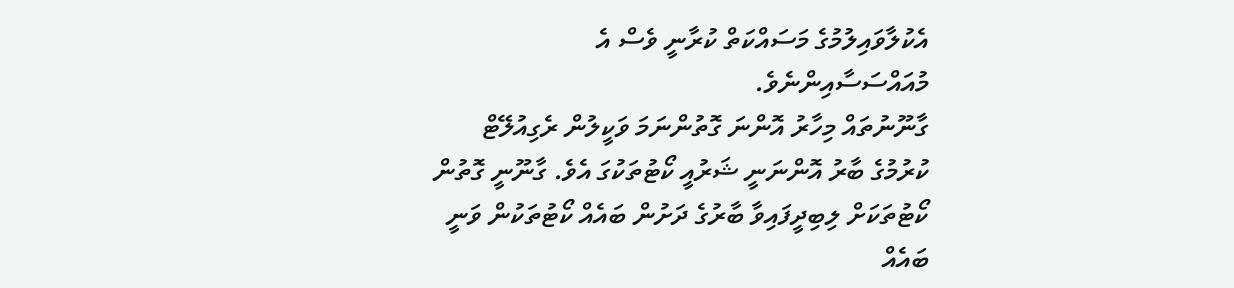އެކުލާވައިލުމުގެ މަސައްކަތް ކުރާނީ ވެސް އެ މުއައްސަސާއިންނެވެ.
ގާނޫނުތައް މިހާރު އޮންނަ ގޮތުންނަމަ ވަކީލުން ރެގިއުލޭޓް ކުރުމުގެ ބާރު އޮންނަނީ ޝަރުއީ ކޯޓުތަކުގަ އެވެ. ގާނޫނީ ގޮތުން ކޯޓުތަކަށް ލިބިދީފައިވާ ބާރުގެ ދަށުން ބައެއް ކޯޓުތަކުން ވަނީ ބައެއް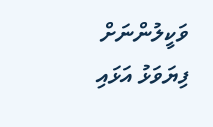ވަކީލުންނަށް ފިޔަވަޅު އަޅައި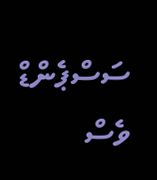ސަސްޕެންޑް ވެސް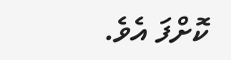ކޮށްފަ އެވެ.